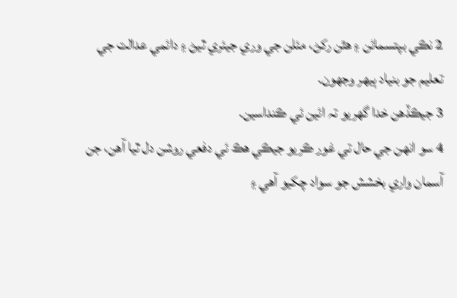2 نڪي بپتسمائن ۽ ھٿن رکڻ، مئلن جي وري جيئري ٿيڻ ۽ دائمي عدالت جي تعليم جو بنياد ٻيھر وجھون.
3 جيڪڏھن خدا گھريو تہ ائين ئي ڪنداسين.
4 سو انھن جي حال تي غور ڪريو جيڪي ھڪ ئي دفعي روشن دل ٿيا آھن، جن آسمان واري بخشش جو سواد چکيو آھي ۽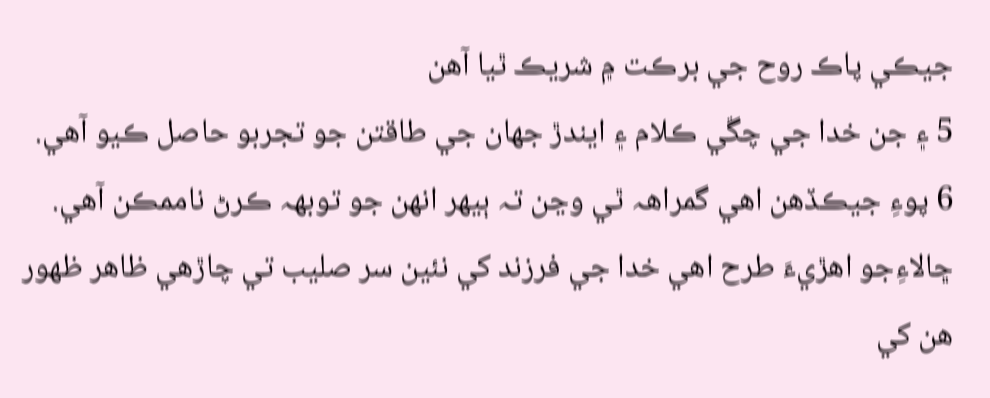جيڪي پاڪ روح جي برڪت ۾ شريڪ ٿيا آھن
5 ۽ جن خدا جي چڱي ڪلام ۽ ايندڙ جھان جي طاقتن جو تجربو حاصل ڪيو آھي.
6 پوءِ جيڪڏھن اھي گمراھہ ٿي وڃن تہ ٻيھر انھن جو توبھہ ڪرڻ ناممڪن آھي. ڇالاءِجو اھڙيءَ طرح اھي خدا جي فرزند کي نئين سر صليب تي چاڙھي ظاھر ظھور ھن کي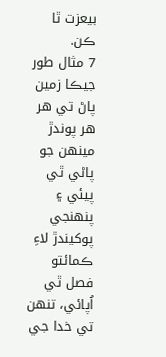بيعزت ٿا ڪن.
7 مثال طور جيڪا زمين پاڻ تي ھر ھر پوندڙ مينھن جو پاڻي ٿي پيئي ۽ پنھنجي پوکيندڙ لاءِ ڪمائتو فصل ٿي اُپائي، تنھن تي خدا جي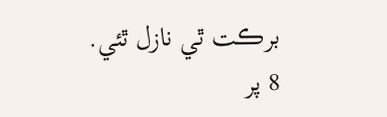برڪت ٿي نازل ٿئي.
8 پر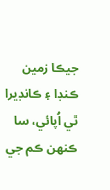جيڪا زمين ڪنڊا ۽ ڪانڊيرا ٿي اُپائي، سا ڪنھن ڪم جي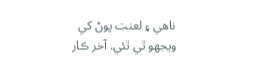ناھي ۽ لعنت پوڻ کي ويجھو ٿي ٿئي. آخر ڪار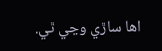اھا ساڙي وڃي ٿي.